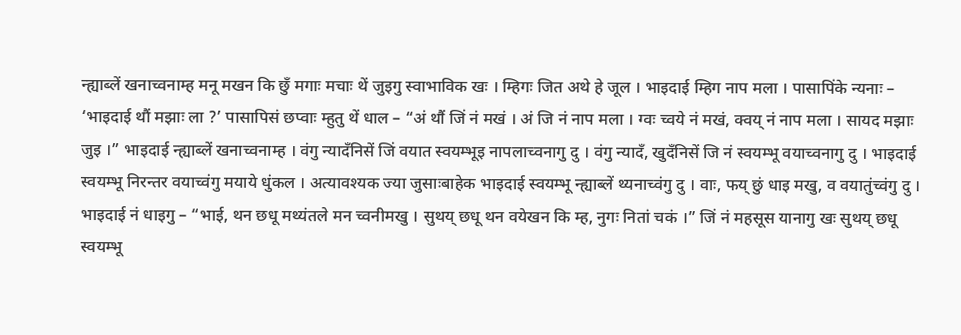न्ह्याब्लें खनाच्वनाम्ह मनू मखन कि छुँ मगाः मचाः थें जुइगु स्वाभाविक खः । म्हिगः जित अथे हे जूल । भाइदाई म्हिग नाप मला । पासापिंके न्यनाः – ‘भाइदाई थौं मझाः ला ?’ पासापिसं छप्वाः म्हुतु थें धाल – “अं थौं जिं नं मखं । अं जि नं नाप मला । ग्वः च्वये नं मखं, क्वय् नं नाप मला । सायद मझाः जुइ ।” भाइदाई न्ह्याब्लें खनाच्वनाम्ह । वंगु न्यादँनिसें जिं वयात स्वयम्भूइ नापलाच्वनागु दु । वंगु न्यादँ, खुदँनिसें जि नं स्वयम्भू वयाच्वनागु दु । भाइदाई स्वयम्भू निरन्तर वयाच्वंगु मयाये धुंकल । अत्यावश्यक ज्या जुसाःबाहेक भाइदाई स्वयम्भू न्ह्याब्लें थ्यनाच्वंगु दु । वाः, फय् छुं धाइ मखु, व वयातुंच्वंगु दु । भाइदाई नं धाइगु – “भाई, थन छधू मथ्यंतले मन च्वनीमखु । सुथय् छधू थन वयेखन कि म्ह, नुगः नितां चकं ।” जिं नं महसूस यानागु खः सुथय् छधू स्वयम्भू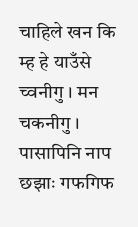चाहिले खन कि म्ह हे याउँसे च्वनीगु । मन चकनीगु । पासापिनि नाप छझाः गफगिफ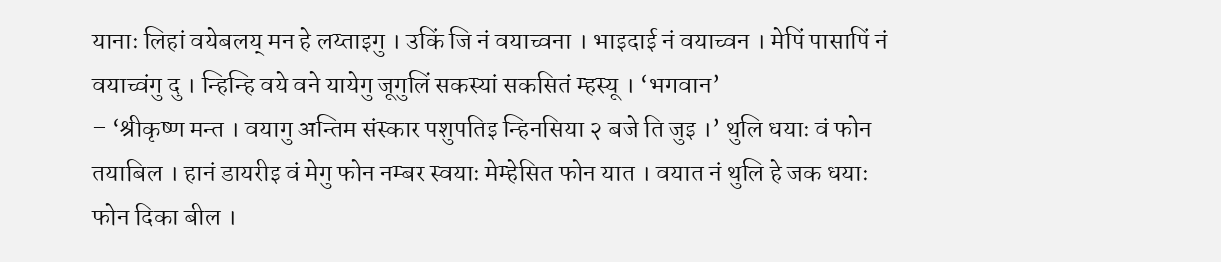यानाः लिहां वयेबलय् मन हे लय्ताइगु । उकिं जि नं वयाच्वना । भाइदाई नं वयाच्वन । मेपिं पासापिं नं वयाच्वंगु दु । न्हिन्हि वये वने यायेगु जूगुलिं सकस्यां सकसितं म्हस्यू । ‘भगवान’
– ‘श्रीकृष्ण मन्त । वयागु अन्तिम संस्कार पशुपतिइ न्हिनसिया २ बजे ति जुइ ।’ थुलि धयाः वं फोन तयाबिल । हानं डायरीइ वं मेगु फोन नम्बर स्वयाः मेम्हेसित फोन यात । वयात नं थुलि हे जक धयाः फोन दिका बील ।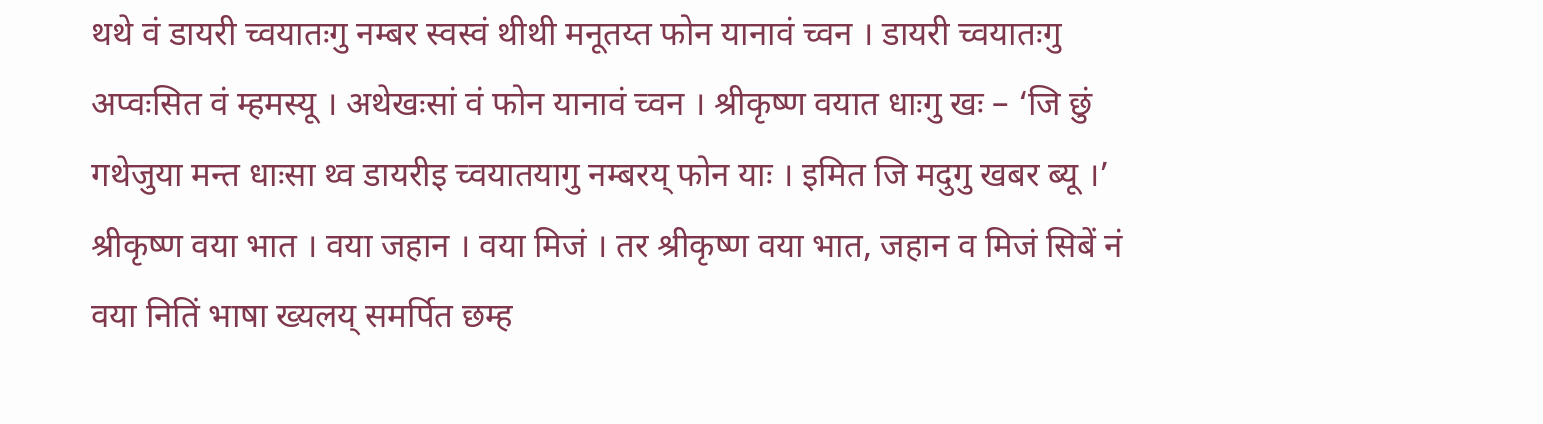थथे वं डायरी च्वयातःगु नम्बर स्वस्वं थीथी मनूतय्त फोन यानावं च्वन । डायरी च्वयातःगु अप्वःसित वं म्हमस्यू । अथेखःसां वं फोन यानावं च्वन । श्रीकृष्ण वयात धाःगु खः – ‘जि छुं गथेजुया मन्त धाःसा थ्व डायरीइ च्वयातयागु नम्बरय् फोन याः । इमित जि मदुगु खबर ब्यू ।’ श्रीकृष्ण वया भात । वया जहान । वया मिजं । तर श्रीकृष्ण वया भात, जहान व मिजं सिबें नं वया नितिं भाषा ख्यलय् समर्पित छम्ह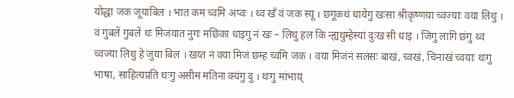योद्धा जक जूयाबिल । भात कम च्वमि अप्वः । थ्व खँ वं जक स्यू । छगूकथं धायेगु खःसा श्रीकृष्णया च्वज्याः वया लिथु । वं गुबलें गुबलें थः मिजंयात नुगः मछिंका धाइगु नं खः – लिथु हल कि न्ह्यथुम्हेस्यां दुःख सी धाइ । जिगु लागि छंगु थ्व च्वज्या लिथु हे जुया बिल । खय्त नं वया मिजं छम्ह च्वमि जक । वया मिजंनं सलंसः बाखं, च्वखं, चिनाखं च्वयाः थःगु भाषा, साहित्यप्रति थःगु असीम मतिना क्यंगु दु । थःगु मांभाय्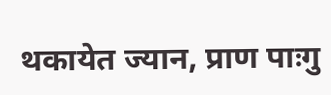थकायेत ज्यान, प्राण पाःगु